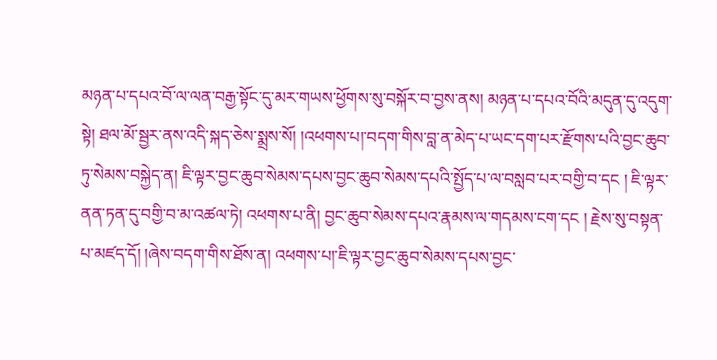མཉན་པ་དཔའ་བོ་ལ་ལན་བརྒྱ་སྟོང་དུ་མར་གཡས་ཕྱོགས་སུ་བསྐོར་བ་བྱས་ནས། མཉན་པ་དཔའ་བོའི་མདུན་དུ་འདུག་སྟེ། ཐལ་མོ་སྦྱར་ནས་འདི་སྐད་ཅེས་སྨྲས་སོ། །འཕགས་པ།་བདག་གིས་བླ་ན་མེད་པ་ཡང་དག་པར་རྫོགས་པའི་བྱང་ཆུབ་ཏུ་སེམས་བསྐྱེད་ན། ཇི་ལྟར་བྱང་ཆུབ་སེམས་དཔས་བྱང་ཆུབ་སེམས་དཔའི་སྤྱོད་པ་ལ་བསླབ་པར་བགྱི་བ་དང ། ཇི་ལྟར་ནན་ཏན་དུ་བགྱི་བ་མ་འཚལ་ཏེ། འཕགས་པ་ནི། བྱང་ཆུབ་སེམས་དཔའ་རྣམས་ལ་གདམས་ངག་དང ། རྗེས་སུ་བསྟན་པ་མཛད་དོ། །ཞེས་བདག་གིས་ཐོས་ན། འཕགས་པ།་ཇི་ལྟར་བྱང་ཆུབ་སེམས་དཔས་བྱང་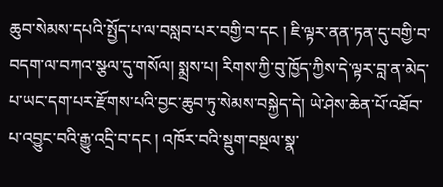ཆུབ་སེམས་དཔའི་སྤྱོད་པ་ལ་བསླབ་པར་བགྱི་བ་དང ། ཇི་ལྟར་ནན་ཏན་དུ་བགྱི་བ་བདག་ལ་བཀའ་སྩལ་དུ་གསོལ། སྨྲས་པ། རིགས་ཀྱི་བུ་ཁྱོད་ཀྱིས་དེ་ལྟར་བླ་ན་མེད་པ་ཡང་དག་པར་རྫོགས་པའི་བྱང་ཆུབ་ཏུ་སེམས་བསྐྱེད་དེ། ཡེ་ཤེས་ཆེན་པོ་འཐོབ་པ་འབྱུང་བའི་རྒྱུ་འདྲི་བ་དང ། འཁོར་བའི་སྡུག་བསྔལ་སྣ་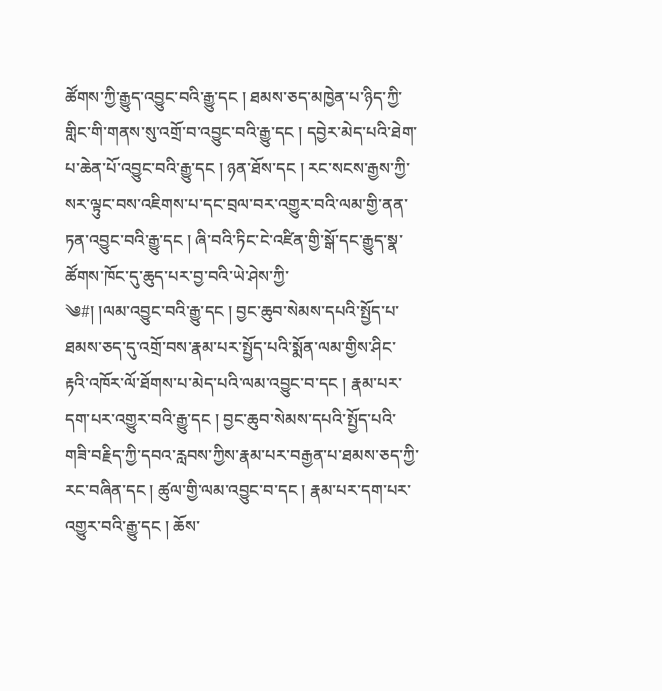ཚོགས་ཀྱི་རྒྱུད་འབྱུང་བའི་རྒྱུ་དང ། ཐམས་ཅད་མཁྱེན་པ་ཉིད་ཀྱི་གླིང་གི་གནས་སུ་འགྲོ་བ་འབྱུང་བའི་རྒྱུ་དང ། དབྱེར་མེད་པའི་ཐེག་པ་ཆེན་པོ་འབྱུང་བའི་རྒྱུ་དང ། ཉན་ཐོས་དང ། རང་སངས་རྒྱས་ཀྱི་སར་ལྟུང་བས་འཇིགས་པ་དང་བྲལ་བར་འགྱུར་བའི་ལམ་གྱི་ནན་ཏན་འབྱུང་བའི་རྒྱུ་དང ། ཞི་བའི་ཏིང་ངེ་འཛིན་གྱི་སྒོ་དང་རྒྱུད་སྣ་ཚོགས་ཁོང་དུ་ཆུད་པར་བྱ་བའི་ཡེ་ཤེས་ཀྱི་
༄#། །ལམ་འབྱུང་བའི་རྒྱུ་དང ། བྱང་ཆུབ་སེམས་དཔའི་སྤྱོད་པ་ཐམས་ཅད་དུ་འགྲོ་བས་རྣམ་པར་སྤྱོད་པའི་སྨོན་ལམ་གྱིས་ཤིང་རྟའི་འཁོར་ལོ་ཐོགས་པ་མེད་པའི་ལམ་འབྱུང་བ་དང ། རྣམ་པར་དག་པར་འགྱུར་བའི་རྒྱུ་དང ། བྱང་ཆུབ་སེམས་དཔའི་སྤྱོད་པའི་གཟི་བརྗིད་ཀྱི་དབའ་རླབས་ཀྱིས་རྣམ་པར་བརྒྱན་པ་ཐམས་ཅད་ཀྱི་རང་བཞིན་དང ། ཚུལ་གྱི་ལམ་འབྱུང་བ་དང ། རྣམ་པར་དག་པར་འགྱུར་བའི་རྒྱུ་དང ། ཆོས་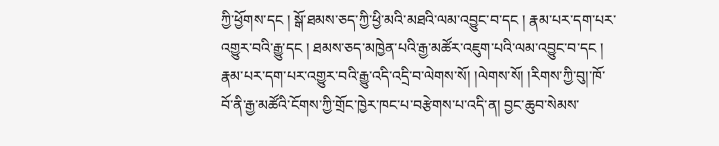ཀྱི་ཕྱོགས་དང ། སྒོ་ཐམས་ཅད་ཀྱི་ཕྱི་མའི་མཐའི་ལམ་འབྱུང་བ་དང ། རྣམ་པར་དག་པར་འགྱུར་བའི་རྒྱུ་དང ། ཐམས་ཅད་མཁྱེན་པའི་རྒྱ་མཚོར་འཇུག་པའི་ལམ་འབྱུང་བ་དང ། རྣམ་པར་དག་པར་འགྱུར་བའི་རྒྱུ་འདི་འདྲི་བ་ལེགས་སོ། །ལེགས་སོ། །རིགས་ཀྱི་བུ།་ཁོ་བོ་ནི་རྒྱ་མཚོའི་ངོགས་ཀྱི་གྲོང་ཁྱེར་ཁང་པ་བརྩེགས་པ་འདི་ན། བྱང་ཆུབ་སེམས་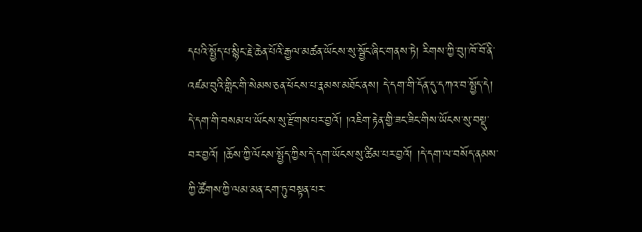དཔའི་སྤྱོད་པ་སྙིང་རྗེ་ཆེན་པོའི་རྒྱལ་མཚན་ཡོངས་སུ་སྦྱོང་ཞིང་གནས་ཏེ། རིགས་ཀྱི་བུ།་ཁོ་བོ་ནི་འཛམ་བུའི་གླིང་གི་སེམས་ཅན་ཕོངས་པ་རྣམས་མཐོང་ནས། དེ་དག་གི་དོན་དུ་དཀའ་བ་སྤྱོད་དེ། དེ་དག་གི་བསམ་པ་ཡོངས་སུ་རྫོགས་པར་བྱའོ། །འཇིག་རྟེན་གྱི་ཟང་ཟིང་གིས་ཡོངས་སུ་བསྡུ་བར་བྱའོ། །ཆོས་ཀྱི་ལོངས་སྤྱོད་ཀྱིས་དེ་དག་ཡོངས་སུ་ཚིམ་པར་བྱའོ། །དེ་དག་ལ་བསོད་ནམས་ཀྱི་ཚོགས་ཀྱི་ལམ་མན་ངག་ཏུ་བསྟན་པར་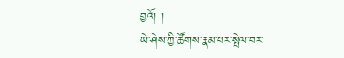བྱའོ། །
ཡེ་ཤེས་ཀྱི་ཚོགས་རྣམ་པར་སྤེལ་བར་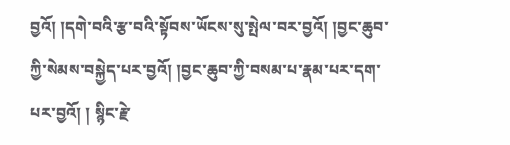བྱའོ། །དགེ་བའི་རྩ་བའི་སྟོབས་ཡོངས་སུ་སྤེལ་བར་བྱའོ། །བྱང་ཆུབ་ཀྱི་སེམས་བསྐྱེད་པར་བྱའོ། །བྱང་ཆུབ་ཀྱི་བསམ་པ་རྣམ་པར་དག་པར་བྱའོ། ། སྙིང་རྗེ་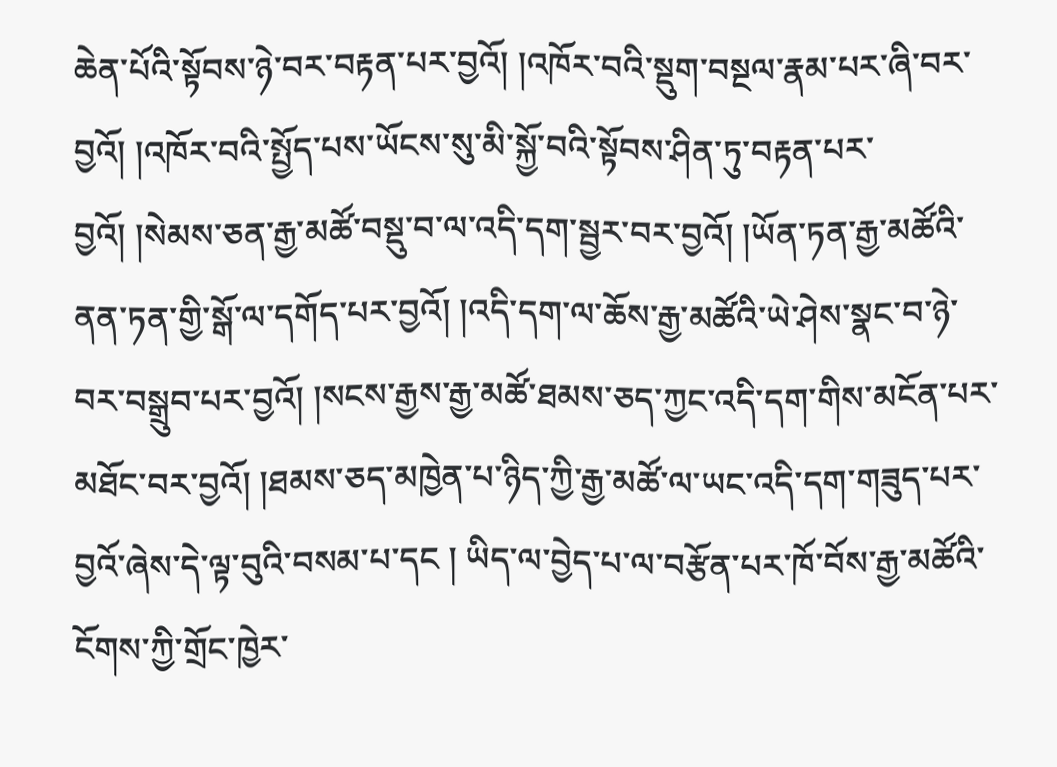ཆེན་པོའི་སྟོབས་ཉེ་བར་བརྟན་པར་བྱའོ། །འཁོར་བའི་སྡུག་བསྔལ་རྣམ་པར་ཞི་བར་བྱའོ། །འཁོར་བའི་སྤྱོད་པས་ཡོངས་སུ་མི་སྐྱོ་བའི་སྟོབས་ཤིན་ཏུ་བརྟན་པར་བྱའོ། །སེམས་ཅན་རྒྱ་མཚོ་བསྡུ་བ་ལ་འདི་དག་སྦྱར་བར་བྱའོ། །ཡོན་ཏན་རྒྱ་མཚོའི་ནན་ཏན་གྱི་སྒོ་ལ་དགོད་པར་བྱའོ། །འདི་དག་ལ་ཆོས་རྒྱ་མཚོའི་ཡེ་ཤེས་སྣང་བ་ཉེ་བར་བསྒྲུབ་པར་བྱའོ། །སངས་རྒྱས་རྒྱ་མཚོ་ཐམས་ཅད་ཀྱང་འདི་དག་གིས་མངོན་པར་མཐོང་བར་བྱའོ། །ཐམས་ཅད་མཁྱེན་པ་ཉིད་ཀྱི་རྒྱ་མཚོ་ལ་ཡང་འདི་དག་གཟུད་པར་བྱའོ་ཞེས་དེ་ལྟ་བུའི་བསམ་པ་དང ། ཡིད་ལ་བྱེད་པ་ལ་བརྩོན་པར་ཁོ་བོས་རྒྱ་མཚོའི་ངོགས་ཀྱི་གྲོང་ཁྱེར་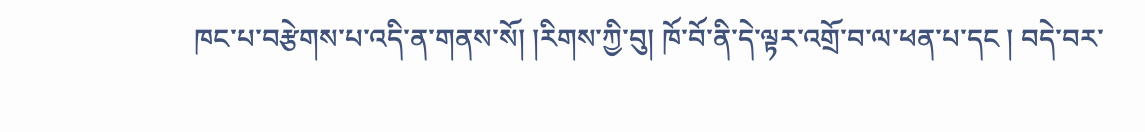ཁང་པ་བརྩེགས་པ་འདི་ན་གནས་སོ། །རིགས་ཀྱི་བུ། ཁོ་བོ་ནི་དེ་ལྟར་འགྲོ་བ་ལ་ཕན་པ་དང ། བདེ་བར་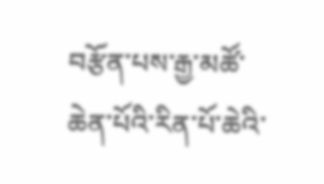བརྩོན་པས་རྒྱ་མཚོ་ཆེན་པོའི་རིན་པོ་ཆེའི་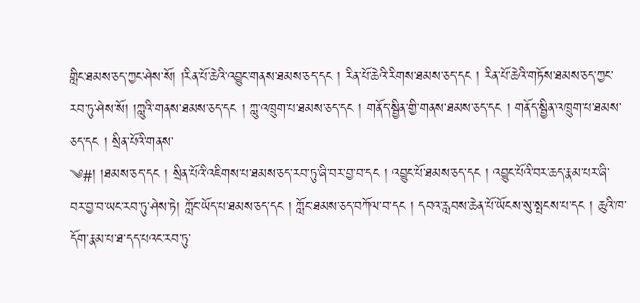གླིང་ཐམས་ཅད་ཀྱང་ཤེས་སོ། །རིན་པོ་ཆེའི་འབྱུང་གནས་ཐམས་ཅད་དང ། རིན་པོ་ཆེའི་རིགས་ཐམས་ཅད་དང ། རིན་པོ་ཆེའི་གཏོས་ཐམས་ཅད་ཀྱང་རབ་ཏུ་ཤེས་སོ། །ཀླུའི་གནས་ཐམས་ཅད་དང ། ཀླུ་འཁྲུག་པ་ཐམས་ཅད་དང ། གནོད་སྦྱིན་གྱི་གནས་ཐམས་ཅད་དང ། གནོད་སྦྱིན་འཁྲུག་པ་ཐམས་ཅད་དང ། སྲིན་པོའི་གནས་
༄#། །ཐམས་ཅད་དང ། སྲིན་པོའི་འཇིགས་པ་ཐམས་ཅད་རབ་ཏུ་ཞི་བར་བྱ་བ་དང ། འབྱུང་པོ་ཐམས་ཅད་དང ། འབྱུང་པོའི་བར་ཆད་རྣམ་པར་ཞི་བར་བྱ་བ་ཡང་རབ་ཏུ་ཤེས་ཏེ། ཀློང་ཡོད་པ་ཐམས་ཅད་དང ། ཀློང་ཐམས་ཅད་བཀོལ་བ་དང ། དབའ་རླབས་ཆེན་པོ་ཡོངས་སུ་སྤངས་པ་དང ། ཆུའི་ཁ་དོག་རྣམ་པ་ཐ་དད་པའང་རབ་ཏུ་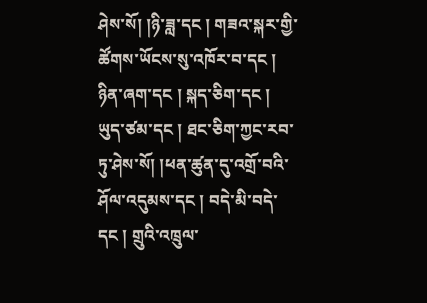ཤེས་སོ། །ཉི་ཟླ་དང ། གཟའ་སྐར་གྱི་ཚོགས་ཡོངས་སུ་འཁོར་བ་དང ། ཉིན་ཞག་དང ། སྐད་ཅིག་དང ། ཡུད་ཙམ་དང ། ཐང་ཅིག་ཀྱང་རབ་ཏུ་ཤེས་སོ། །ཕན་ཚུན་དུ་འགྲོ་བའི་ཤོལ་འདུམས་དང ། བདེ་མི་བདེ་དང ། གྲུའི་འཁྲུལ་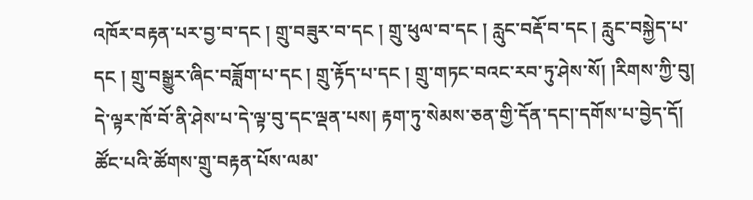འཁོར་བརྟན་པར་བྱ་བ་དང ། གྲུ་བཟུར་བ་དང ། གྲུ་ཕུལ་བ་དང ། རླུང་བརྡོ་བ་དང ། རླུང་བསྐྱེད་པ་དང ། གྲུ་བསྒྱུར་ཞིང་བཟློག་པ་དང ། གྲུ་རྟོད་པ་དང ། གྲུ་གཏང་བའང་རབ་ཏུ་ཤེས་སོ། །རིགས་ཀྱི་བུ། དེ་ལྟར་ཁོ་བོ་ནི་ཤེས་པ་དེ་ལྟ་བུ་དང་ལྡན་པས། རྟག་ཏུ་སེམས་ཅན་གྱི་དོན་དང།་དགོས་པ་བྱེད་དོ། ཚོང་པའི་ཚོགས་གྲུ་བརྟན་པོས་ལམ་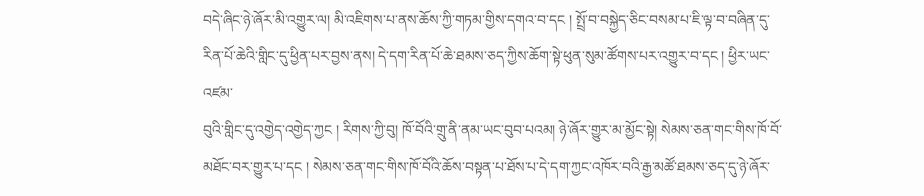བདེ་ཞིང་ཉེ་ཞོར་མི་འགྱུར་ལ། མི་འཇིགས་པ་ནས་ཆོས་ཀྱི་གཏམ་གྱིས་དགའ་བ་དང ། སྤྲོ་བ་བསྐྱེད་ཅིང་བསམ་པ་ཇི་ལྟ་བ་བཞིན་དུ་རིན་པོ་ཆེའི་གླིང་དུ་ཕྱིན་པར་བྱས་ནས། དེ་དག་རིན་པོ་ཆེ་ཐམས་ཅད་ཀྱིས་ཆོག་སྟེ་ཕུན་སུམ་ཚོགས་པར་འགྱུར་བ་དང ། ཕྱིར་ཡང་འཛམ་
བུའི་གླིང་དུ་འགྱེད་འགྱེད་ཀྱང ། རིགས་ཀྱི་བུ། ཁོ་བོའི་གྲུ་ནི་ནམ་ཡང་བུབ་པའམ། ཉེ་ཞོར་གྱུར་མ་མྱོང་སྟེ། སེམས་ཅན་གང་གིས་ཁོ་བོ་མཐོང་བར་གྱུར་པ་དང ། སེམས་ཅན་གང་གིས་ཁོ་བོའི་ཆོས་བསྟན་པ་ཐོས་པ་དེ་དག་ཀྱང་འཁོར་བའི་རྒྱ་མཚོ་ཐམས་ཅད་དུ་ཉེ་ཞོར་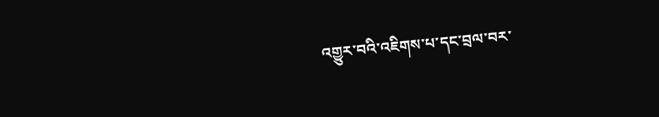འགྱུར་བའི་འཇིགས་པ་དང་བྲལ་བར་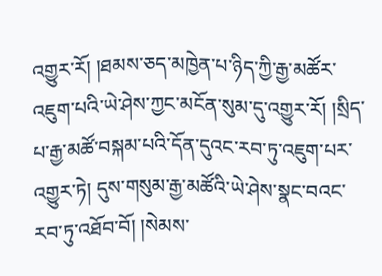འགྱུར་རོ། །ཐམས་ཅད་མཁྱེན་པ་ཉིད་ཀྱི་རྒྱ་མཚོར་འཇུག་པའི་ཡེ་ཤེས་ཀྱང་མངོན་སུམ་དུ་འགྱུར་རོ། །སྲིད་པ་རྒྱ་མཚོ་བསྐམ་པའི་དོན་དུའང་རབ་ཏུ་འཇུག་པར་འགྱུར་ཏེ། དུས་གསུམ་རྒྱ་མཚོའི་ཡེ་ཤེས་སྣང་བའང་རབ་ཏུ་འཐོབ་བོ། །སེམས་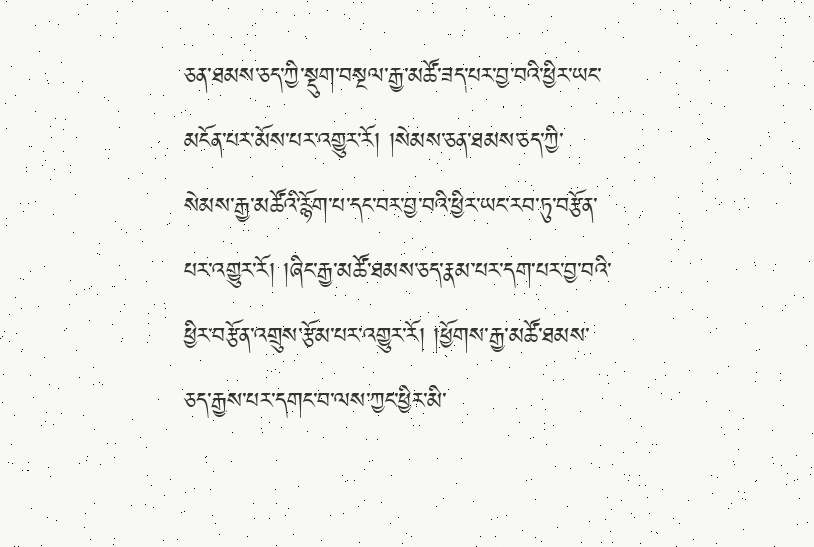ཅན་ཐམས་ཅད་ཀྱི་སྡུག་བསྔལ་རྒྱ་མཚོ་ཟད་པར་བྱ་བའི་ཕྱིར་ཡང་མངོན་པར་མོས་པར་འགྱུར་རོ། །སེམས་ཅན་ཐམས་ཅད་ཀྱི་སེམས་རྒྱ་མཚོའི་རྙོག་པ་དང་བར་བྱ་བའི་ཕྱིར་ཡང་རབ་ཏུ་བརྩོན་པར་འགྱུར་རོ། །ཞིང་རྒྱ་མཚོ་ཐམས་ཅད་རྣམ་པར་དག་པར་བྱ་བའི་ཕྱིར་བརྩོན་འགྲུས་རྩོམ་པར་འགྱུར་རོ། །ཕྱོགས་རྒྱ་མཚོ་ཐམས་ཅད་རྒྱས་པར་དགང་བ་ལས་ཀྱང་ཕྱིར་མི་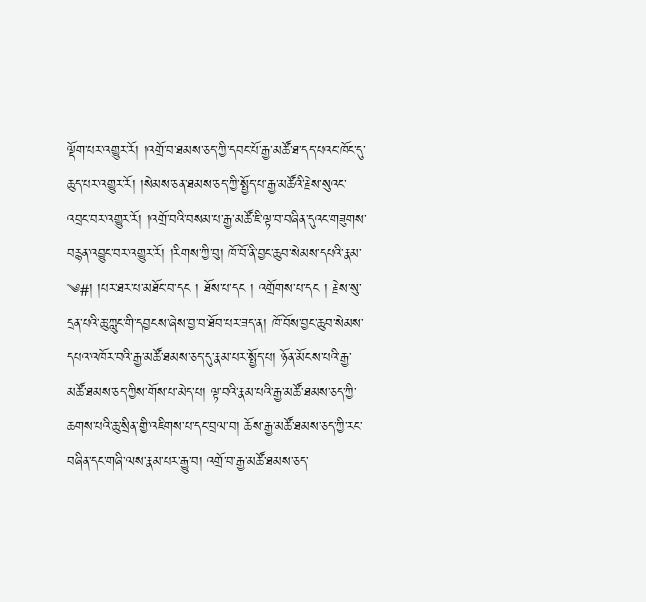ལྡོག་པར་འགྱུར་རོ། །འགྲོ་བ་ཐམས་ཅད་ཀྱི་དབང་པོ་རྒྱ་མཚོ་ཐ་དད་པའང་ཁོང་དུ་ཆུད་པར་འགྱུར་རོ། །སེམས་ཅན་ཐམས་ཅད་ཀྱི་སྤྱོད་པ་རྒྱ་མཚོའི་རྗེས་སུའང་འབྲང་བར་འགྱུར་རོ། །འགྲོ་བའི་བསམ་པ་རྒྱ་མཚོ་ཇི་ལྟ་བ་བཞིན་དུའང་གཟུགས་བརྙན་འབྱུང་བར་འགྱུར་རོ། །རིགས་ཀྱི་བུ། ཁོ་བོ་ནི་བྱང་ཆུབ་སེམས་དཔའི་རྣམ་
༄#། །པར་ཐར་པ་མཐོང་བ་དང ། ཐོས་པ་དང ། འགྲོགས་པ་དང ། རྗེས་སུ་དྲན་པའི་ཆུ་ཀླུང་གི་དབྱངས་ཞེས་བྱ་བ་ཐོབ་པར་ཟད་ན། ཁོ་བོས་བྱང་ཆུབ་སེམས་དཔའ་འཁོར་བའི་རྒྱ་མཚོ་ཐམས་ཅད་དུ་རྣམ་པར་སྤྱོད་པ། ཉོན་མོངས་པའི་རྒྱ་མཚོ་ཐམས་ཅད་ཀྱིས་གོས་པ་མེད་པ། ལྟ་བའི་རྣམ་པའི་རྒྱ་མཚོ་ཐམས་ཅད་ཀྱི་ཆགས་པའི་ཆུ་སྲིན་གྱི་འཇིགས་པ་དང་བྲལ་བ། ཆོས་རྒྱ་མཚོ་ཐམས་ཅད་ཀྱི་རང་བཞིན་དང་གཞི་ལས་རྣམ་པར་རྒྱུ་བ། འགྲོ་བ་རྒྱ་མཚོ་ཐམས་ཅད་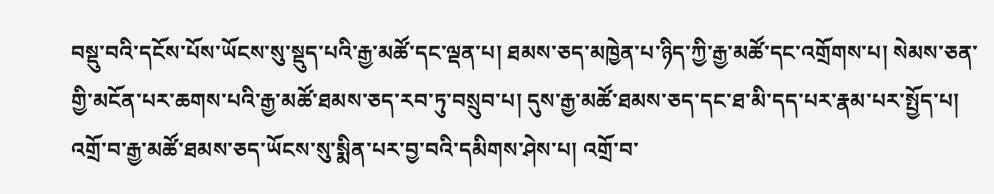བསྡུ་བའི་དངོས་པོས་ཡོངས་སུ་སྡུད་པའི་རྒྱ་མཚོ་དང་ལྡན་པ། ཐམས་ཅད་མཁྱེན་པ་ཉིད་ཀྱི་རྒྱ་མཚོ་དང་འགྲོགས་པ། སེམས་ཅན་གྱི་མངོན་པར་ཆགས་པའི་རྒྱ་མཚོ་ཐམས་ཅད་རབ་ཏུ་བསྲུབ་པ། དུས་རྒྱ་མཚོ་ཐམས་ཅད་དང་ཐ་མི་དད་པར་རྣམ་པར་སྤྱོད་པ། འགྲོ་བ་རྒྱ་མཚོ་ཐམས་ཅད་ཡོངས་སུ་སྨིན་པར་བྱ་བའི་དམིགས་ཤེས་པ། འགྲོ་བ་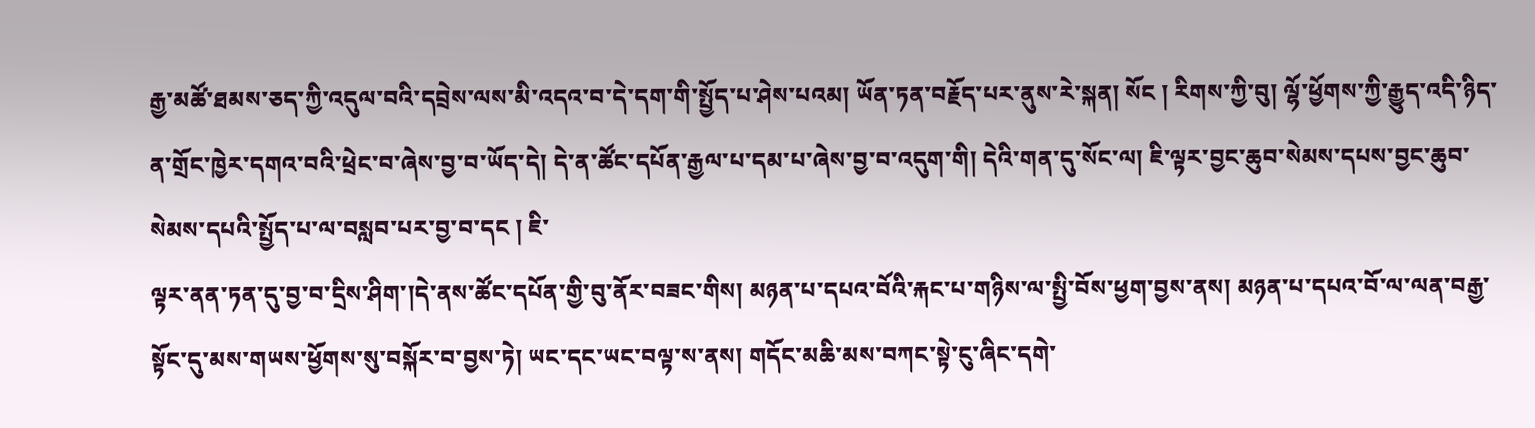རྒྱ་མཚོ་ཐམས་ཅད་ཀྱི་འདུལ་བའི་དབྲེས་ལས་མི་འདའ་བ་དེ་དག་གི་སྤྱོད་པ་ཤེས་པའམ། ཡོན་ཏན་བརྗོད་པར་ནུས་རེ་སྐན། སོང ། རིགས་ཀྱི་བུ། ལྷོ་ཕྱོགས་ཀྱི་རྒྱུད་འདི་ཉིད་ན་གྲོང་ཁྱེར་དགའ་བའི་ཕྲེང་བ་ཞེས་བྱ་བ་ཡོད་དེ། དེ་ན་ཚོང་དཔོན་རྒྱལ་པ་དམ་པ་ཞེས་བྱ་བ་འདུག་གི། དེའི་གན་དུ་སོང་ལ། ཇི་ལྟར་བྱང་ཆུབ་སེམས་དཔས་བྱང་ཆུབ་སེམས་དཔའི་སྤྱོད་པ་ལ་བསླབ་པར་བྱ་བ་དང ། ཇི་
ལྟར་ནན་ཏན་དུ་བྱ་བ་དྲིས་ཤིག་།དེ་ནས་ཚོང་དཔོན་གྱི་བུ་ནོར་བཟང་གིས། མཉན་པ་དཔའ་བོའི་རྐང་པ་གཉིས་ལ་སྤྱི་བོས་ཕྱག་བྱས་ནས། མཉན་པ་དཔའ་བོ་ལ་ལན་བརྒྱ་སྟོང་དུ་མས་གཡས་ཕྱོགས་སུ་བསྐོར་བ་བྱས་ཏེ། ཡང་དང་ཡང་བལྟ་ས་ནས། གདོང་མཆི་མས་བཀང་སྟེ་ངུ་ཞིང་དགེ་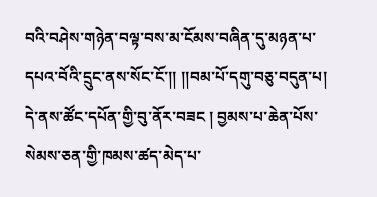བའི་བཤེས་གཉེན་བལྟ་བས་མ་ངོམས་བཞིན་དུ་མཉན་པ་དཔའ་བོའི་དྲུང་ནས་སོང་ངོ་།། །།བམ་པོ་དགུ་བཅུ་བདུན་པ། དེ་ནས་ཚོང་དཔོན་གྱི་བུ་ནོར་བཟང ། བྱམས་པ་ཆེན་པོས་སེམས་ཅན་གྱི་ཁམས་ཚད་མེད་པ་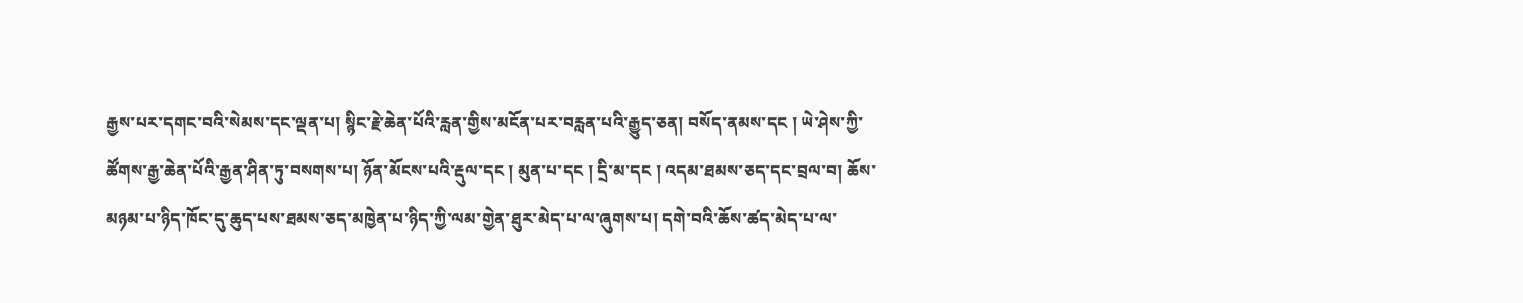རྒྱས་པར་དགང་བའི་སེམས་དང་ལྡན་པ། སྙིང་རྗེ་ཆེན་པོའི་རླན་གྱིས་མངོན་པར་བརླན་པའི་རྒྱུད་ཅན། བསོད་ནམས་དང ། ཡེ་ཤེས་ཀྱི་ཚོགས་རྒྱ་ཆེན་པོའི་རྒྱན་ཤིན་ཏུ་བསགས་པ། ཉོན་མོངས་པའི་རྡུལ་དང ། མུན་པ་དང ། དྲི་མ་དང ། འདམ་ཐམས་ཅད་དང་བྲལ་བ། ཆོས་མཉམ་པ་ཉིད་ཁོང་དུ་ཆུད་པས་ཐམས་ཅད་མཁྱེན་པ་ཉིད་ཀྱི་ལམ་གྱེན་ཐུར་མེད་པ་ལ་ཞུགས་པ། དགེ་བའི་ཆོས་ཚད་མེད་པ་ལ་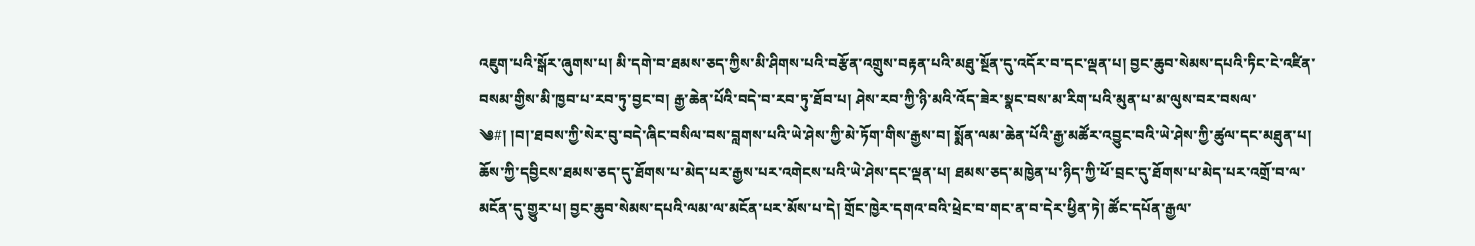འཇུག་པའི་སྒོར་ཞུགས་པ། མི་དགེ་བ་ཐམས་ཅད་ཀྱིས་མི་ཤིགས་པའི་བརྩོན་འགྲུས་བརྟན་པའི་མཐུ་སྔོན་དུ་འདོར་བ་དང་ལྡན་པ། བྱང་ཆུབ་སེམས་དཔའི་ཏིང་ངེ་འཛིན་བསམ་གྱིས་མི་ཁྱབ་པ་རབ་ཏུ་བྱང་བ། རྒྱ་ཆེན་པོའི་བདེ་བ་རབ་ཏུ་ཐོབ་པ། ཤེས་རབ་ཀྱི་ཉི་མའི་འོད་ཟེར་སྣང་བས་མ་རིག་པའི་མུན་པ་མ་ལུས་བར་བསལ་
༄#། །བ།་ཐབས་ཀྱི་སེར་བུ་བདེ་ཞིང་བསིལ་བས་བླགས་པའི་ཡེ་ཤེས་ཀྱི་མེ་ཏོག་གིས་རྒྱས་བ། སྨོན་ལམ་ཆེན་པོའི་རྒྱ་མཚོར་འབྱུང་བའི་ཡེ་ཤེས་ཀྱི་ཚུལ་དང་མཐུན་པ། ཆོས་ཀྱི་དབྱིངས་ཐམས་ཅད་དུ་ཐོགས་པ་མེད་པར་རྒྱས་པར་འགེངས་པའི་ཡེ་ཤེས་དང་ལྡན་པ། ཐམས་ཅད་མཁྱེན་པ་ཉིད་ཀྱི་ཕོ་བྲང་དུ་ཐོགས་པ་མེད་པར་འགྲོ་བ་ལ་མངོན་དུ་གྱུར་པ། བྱང་ཆུབ་སེམས་དཔའི་ལམ་ལ་མངོན་པར་མོས་པ་དེ། གྲོང་ཁྱེར་དགའ་བའི་ཕྲེང་བ་གང་ན་བ་དེར་ཕྱིན་ཏེ། ཚོང་དཔོན་རྒྱལ་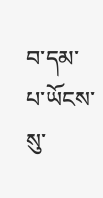བ་དམ་པ་ཡོངས་སུ་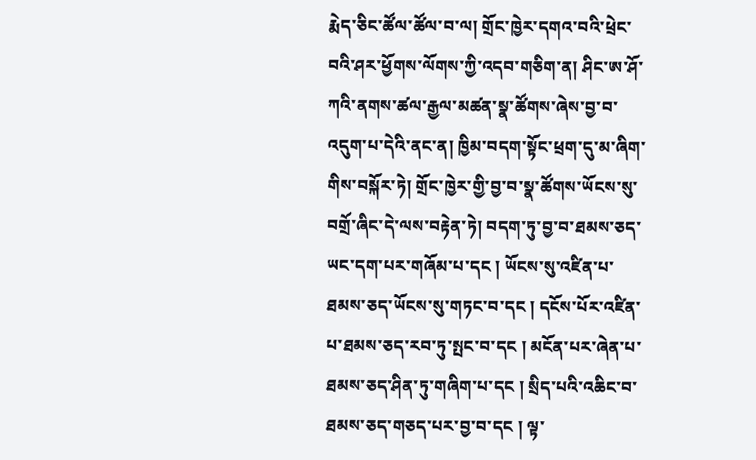རྨེད་ཅིང་ཚོལ་ཚོལ་བ་ལ། གྲོང་ཁྱེར་དགའ་བའི་ཕྲེང་བའི་ཤར་ཕྱོགས་ལོགས་ཀྱི་འདབ་གཅིག་ན། ཤིང་ཨ་ཤོ་ཀའི་ནགས་ཚལ་རྒྱལ་མཚན་སྣ་ཚོགས་ཞེས་བྱ་བ་འདུག་པ་དེའི་ནང་ན། ཁྱིམ་བདག་སྟོང་ཕྲག་དུ་མ་ཞིག་གིས་བསྐོར་ཏེ། གྲོང་ཁྱེར་གྱི་བྱ་བ་སྣ་ཚོགས་ཡོངས་སུ་བགྲོ་ཞིང་དེ་ལས་བརྟེན་ཏེ། བདག་ཏུ་བྱ་བ་ཐམས་ཅད་ཡང་དག་པར་གཞོམ་པ་དང ། ཡོངས་སུ་འཛིན་པ་ཐམས་ཅད་ཡོངས་སུ་གཏང་བ་དང ། དངོས་པོར་འཛིན་པ་ཐམས་ཅད་རབ་ཏུ་སྤང་བ་དང ། མངོན་པར་ཞེན་པ་ཐམས་ཅད་ཤིན་ཏུ་གཞིག་པ་དང ། སྲིད་པའི་འཆིང་བ་ཐམས་ཅད་གཅད་པར་བྱ་བ་དང ། ལྟ་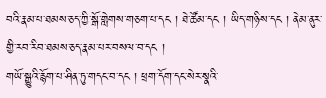བའི་རྣམ་པ་ཐམས་ཅད་ཀྱི་སྒོ་གླེགས་གཅག་པ་དང ། ཐེ་ཚོམ་དང ། ཡིད་གཉིས་དང ། ནེམ་ནུར་གྱི་རབ་རིབ་ཐམས་ཅད་རྣམ་པར་བསལ་བ་དང །
གཡོ་སྒྱུའི་རྙོག་པ་ཤིན་ཏུ་གདང་བ་དང ། ཕྲག་དོག་དང་སེར་སྣའི་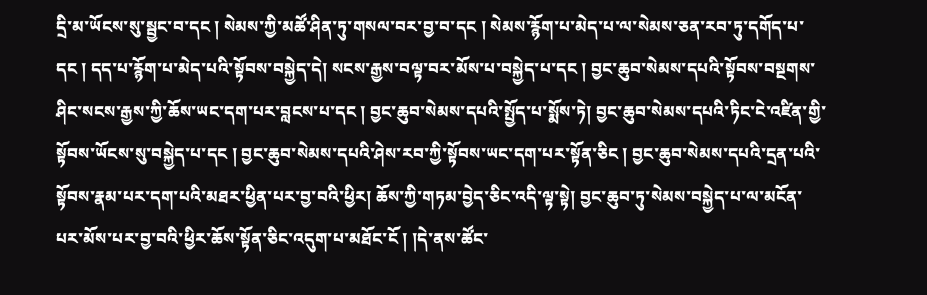དྲི་མ་ཡོངས་སུ་སྦྱང་བ་དང ། སེམས་ཀྱི་མཚོ་ཤིན་ཏུ་གསལ་བར་བྱ་བ་དང ། སེམས་རྙོག་པ་མེད་པ་ལ་སེམས་ཅན་རབ་ཏུ་དགོད་པ་དང ། དད་པ་རྙོག་པ་མེད་པའི་སྟོབས་བསྐྱེད་དེ། སངས་རྒྱས་བལྟ་བར་མོས་པ་བསྐྱེད་པ་དང ། བྱང་ཆུབ་སེམས་དཔའི་སྟོབས་བསྔགས་ཤིང་སངས་རྒྱས་ཀྱི་ཆོས་ཡང་དག་པར་བླངས་པ་དང ། བྱང་ཆུབ་སེམས་དཔའི་སྤྱོད་པ་སྨོས་ཏེ། བྱང་ཆུབ་སེམས་དཔའི་ཏིང་ངེ་འཛིན་གྱི་སྟོབས་ཡོངས་སུ་བསྐྱེད་པ་དང ། བྱང་ཆུབ་སེམས་དཔའི་ཤེས་རབ་ཀྱི་སྟོབས་ཡང་དག་པར་སྟོན་ཅིང ། བྱང་ཆུབ་སེམས་དཔའི་དྲན་པའི་སྟོབས་རྣམ་པར་དག་པའི་མཐར་ཕྱིན་པར་བྱ་བའི་ཕྱིར། ཆོས་ཀྱི་གཏམ་བྱེད་ཅིང་འདི་ལྟ་སྟེ། བྱང་ཆུབ་ཏུ་སེམས་བསྐྱེད་པ་ལ་མངོན་པར་མོས་པར་བྱ་བའི་ཕྱིར་ཆོས་སྟོན་ཅིང་འདུག་པ་མཐོང་ངོ ། །དེ་ནས་ཚོང་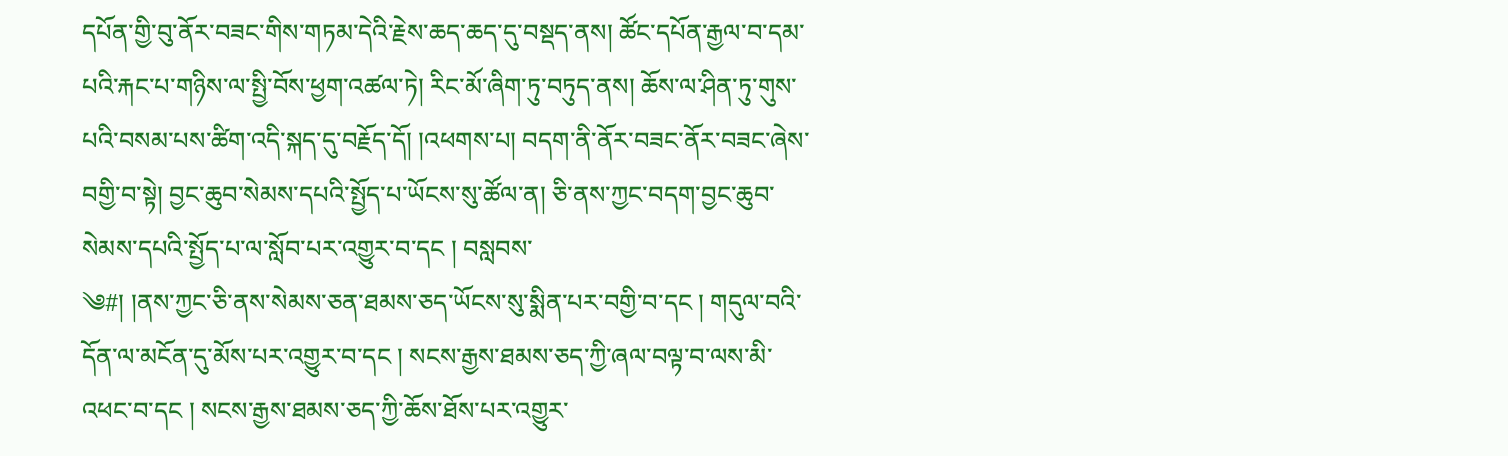དཔོན་གྱི་བུ་ནོར་བཟང་གིས་གཏམ་དེའི་རྗེས་ཆད་ཆད་དུ་བསྡད་ནས། ཚོང་དཔོན་རྒྱལ་བ་དམ་པའི་རྐང་པ་གཉིས་ལ་སྤྱི་བོས་ཕྱག་འཚལ་ཏེ། རིང་མོ་ཞིག་ཏུ་བཏུད་ནས། ཆོས་ལ་ཤིན་ཏུ་གུས་པའི་བསམ་པས་ཚིག་འདི་སྐད་དུ་བརྗོད་དོ། །འཕགས་པ། བདག་ནི་ནོར་བཟང་ནོར་བཟང་ཞེས་བགྱི་བ་སྟེ། བྱང་ཆུབ་སེམས་དཔའི་སྤྱོད་པ་ཡོངས་སུ་ཚོལ་ན། ཅི་ནས་ཀྱང་བདག་བྱང་ཆུབ་སེམས་དཔའི་སྤྱོད་པ་ལ་སློབ་པར་འགྱུར་བ་དང ། བསླབས་
༄#། །ནས་ཀྱང་ཅི་ནས་སེམས་ཅན་ཐམས་ཅད་ཡོངས་སུ་སྨིན་པར་བགྱི་བ་དང ། གདུལ་བའི་དོན་ལ་མངོན་དུ་མོས་པར་འགྱུར་བ་དང ། སངས་རྒྱས་ཐམས་ཅད་ཀྱི་ཞལ་བལྟ་བ་ལས་མི་འཕང་བ་དང ། སངས་རྒྱས་ཐམས་ཅད་ཀྱི་ཆོས་ཐོས་པར་འགྱུར་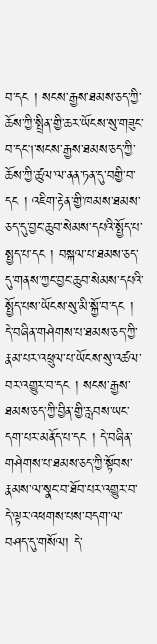བ་དང ། སངས་རྒྱས་ཐམས་ཅད་ཀྱི་ཆོས་ཀྱི་སྤྲིན་གྱི་ཆར་ཡོངས་སུ་གཟུང་བ་དང།་སངས་རྒྱས་ཐམས་ཅད་ཀྱི་ཆོས་ཀྱི་ཚུལ་ལ་ནན་ཏན་དུ་བགྱི་བ་དང ། འཇིག་རྟེན་གྱི་ཁམས་ཐམས་ཅད་དུ་བྱང་ཆུབ་སེམས་དཔའི་སྤྱོད་པ་སྤྱད་པ་དང ། བསྐལ་པ་ཐམས་ཅད་དུ་གནས་ཀྱང་བྱང་ཆུབ་སེམས་དཔའི་སྤྱོད་པས་ཡོངས་སུ་མི་སྐྱོ་བ་དང ། དེ་བཞིན་གཤེགས་པ་ཐམས་ཅད་ཀྱི་རྣམ་པར་འཕྲུལ་པ་ཡོངས་སུ་འཚལ་བར་འགྱུར་བ་དང ། སངས་རྒྱས་ཐམས་ཅད་ཀྱི་བྱིན་གྱི་རླབས་ཡང་དག་པར་མནོད་པ་དང ། དེ་བཞིན་གཤེགས་པ་ཐམས་ཅད་ཀྱི་སྟོབས་རྣམས་ལ་སྣང་བ་ཐོབ་པར་འགྱུར་བ་དེ་ལྟར་འཕགས་པས་བདག་ལ་བཤད་དུ་གསོལ། དེ་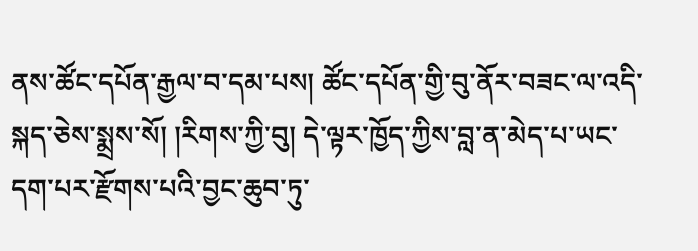ནས་ཚོང་དཔོན་རྒྱལ་བ་དམ་པས། ཚོང་དཔོན་གྱི་བུ་ནོར་བཟང་ལ་འདི་སྐད་ཅེས་སྨྲས་སོ། །རིགས་ཀྱི་བུ། དེ་ལྟར་ཁྱོད་ཀྱིས་བླ་ན་མེད་པ་ཡང་དག་པར་རྫོགས་པའི་བྱང་ཆུབ་ཏུ་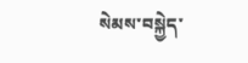སེམས་བསྐྱེད་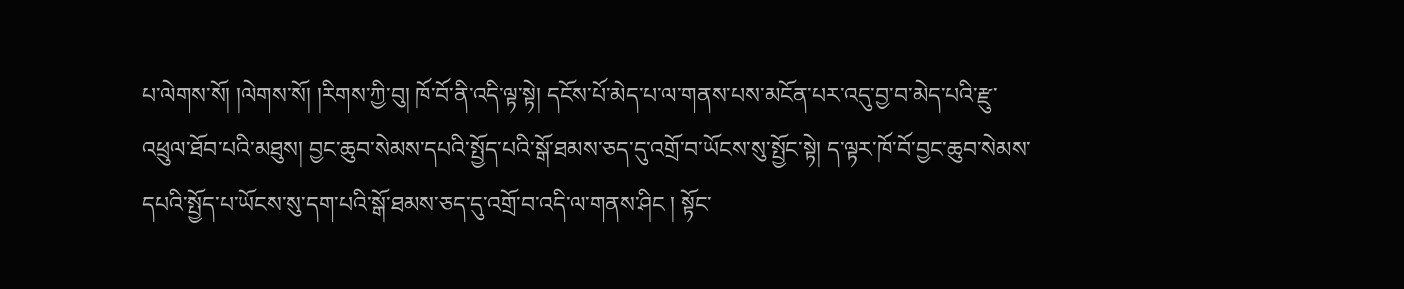པ་ལེགས་སོ། །ལེགས་སོ། །རིགས་ཀྱི་བུ། ཁོ་བོ་ནི་འདི་ལྟ་སྟེ། དངོས་པོ་མེད་པ་ལ་གནས་པས་མངོན་པར་འདུ་བྱ་བ་མེད་པའི་རྫུ་
འཕྲུལ་ཐོབ་པའི་མཐུས། བྱང་ཆུབ་སེམས་དཔའི་སྤྱོད་པའི་སྒོ་ཐམས་ཅད་དུ་འགྲོ་བ་ཡོངས་སུ་སྤྱོང་སྟེ། ད་ལྟར་ཁོ་བོ་བྱང་ཆུབ་སེམས་དཔའི་སྤྱོད་པ་ཡོངས་སུ་དག་པའི་སྒོ་ཐམས་ཅད་དུ་འགྲོ་བ་འདི་ལ་གནས་ཤིང ། སྟོང་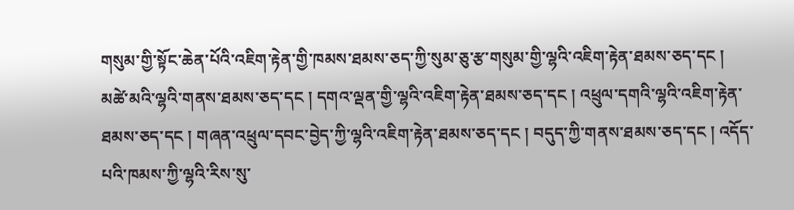གསུམ་གྱི་སྟོང་ཆེན་པོའི་འཇིག་རྟེན་གྱི་ཁམས་ཐམས་ཅད་ཀྱི་སུམ་ཅུ་རྩ་གསུམ་གྱི་ལྷའི་འཇིག་རྟེན་ཐམས་ཅད་དང ། མཚེ་མའི་ལྷའི་གནས་ཐམས་ཅད་དང ། དགའ་ལྡན་གྱི་ལྷའི་འཇིག་རྟེན་ཐམས་ཅད་དང ། འཕྲུལ་དགའི་ལྷའི་འཇིག་རྟེན་ཐམས་ཅད་དང ། གཞན་འཕྲུལ་དབང་བྱེད་ཀྱི་ལྷའི་འཇིག་རྟེན་ཐམས་ཅད་དང ། བདུད་ཀྱི་གནས་ཐམས་ཅད་དང ། འདོད་པའི་ཁམས་ཀྱི་ལྷའི་རིས་སུ་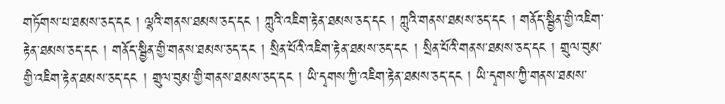གཏོགས་པ་ཐམས་ཅད་དང ། ལྷའི་གནས་ཐམས་ཅད་དང ། ཀླུའི་འཇིག་རྟེན་ཐམས་ཅད་དང ། ཀླུའི་གནས་ཐམས་ཅད་དང ། གནོད་སྦྱིན་གྱི་འཇིག་རྟེན་ཐམས་ཅད་དང ། གནོད་སྦྱིན་གྱི་གནས་ཐམས་ཅད་དང ། སྲིན་པོའི་འཇིག་རྟེན་ཐམས་ཅད་དང ། སྲིན་པོའི་གནས་ཐམས་ཅད་དང ། གྲུལ་བུམ་གྱི་འཇིག་རྟེན་ཐམས་ཅད་དང ། གྲུལ་བུམ་གྱི་གནས་ཐམས་ཅད་དང ། ཡི་དྭགས་ཀྱི་འཇིག་རྟེན་ཐམས་ཅད་དང ། ཡི་དྭགས་ཀྱི་གནས་ཐམས་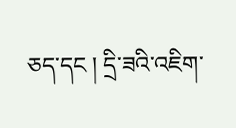ཅད་དང ། དྲི་ཟའི་འཇིག་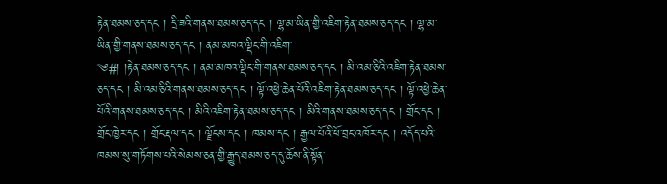རྟེན་ཐམས་ཅད་དང ། དྲི་ཟའི་གནས་ཐམས་ཅད་དང ། ལྷ་མ་ཡིན་གྱི་འཇིག་རྟེན་ཐམས་ཅད་དང ། ལྷ་མ་ཡིན་གྱི་གནས་ཐམས་ཅད་དང ། ནམ་མཁའ་ལྡིང་གི་འཇིག་
༄#། །རྟེན་ཐམས་ཅད་དང ། ནམ་མཁའ་ལྡིང་གི་གནས་ཐམས་ཅད་དང ། མི་འམ་ཅིའི་འཇིག་རྟེན་ཐམས་ཅད་དང ། མི་འམ་ཅིའི་གནས་ཐམས་ཅད་དང ། ལྟོ་འཕྱེ་ཆེན་པོའི་འཇིག་རྟེན་ཐམས་ཅད་དང ། ལྟོ་འཕྱེ་ཆེན་པོའི་གནས་ཐམས་ཅད་དང ། མིའི་འཇིག་རྟེན་ཐམས་ཅད་དང ། མིའི་གནས་ཐམས་ཅད་དང ། གྲོང་དང ། གྲོང་ཁྱེར་དང ། གྲོང་རྡལ་དང ། ལྗོངས་དང ། ཁམས་དང ། རྒྱལ་པོའི་ཕོ་བྲང་འཁོར་དང ། འདོད་པའི་ཁམས་སུ་གཏོགས་པའི་སེམས་ཅན་གྱི་རྒྱུད་ཐམས་ཅད་དུ་ཆོས་ནི་སྟོན་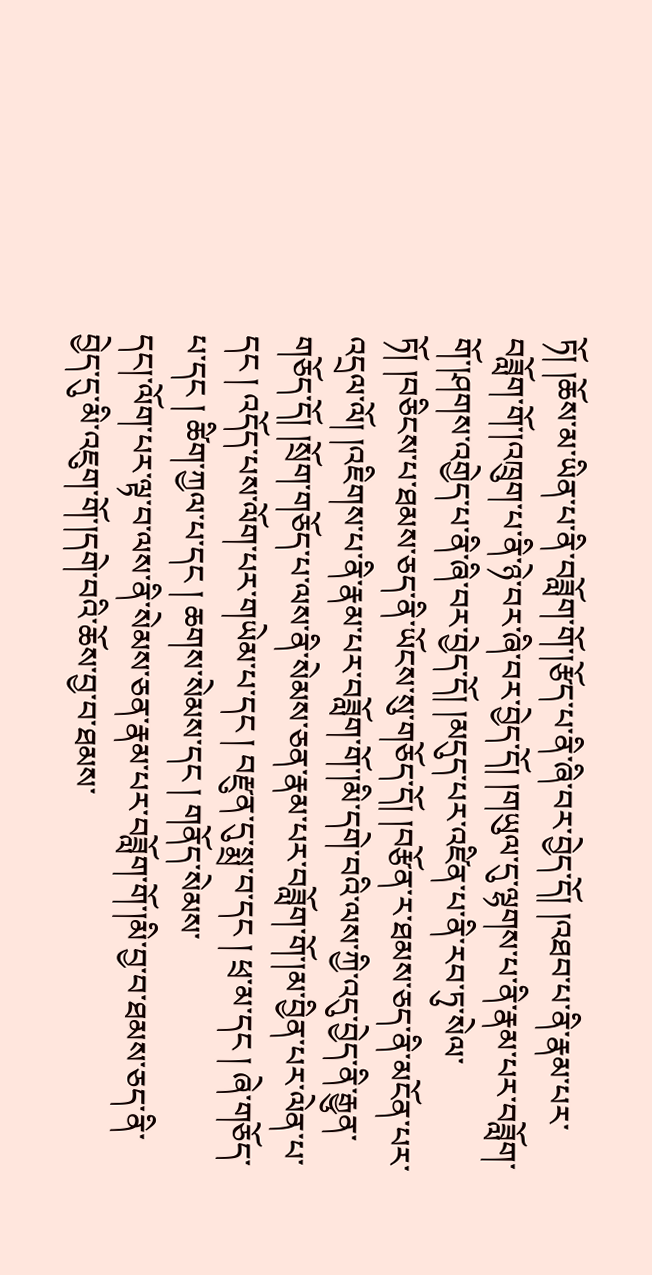ཏོ། །ཆོས་མ་ཡིན་པ་ནི་བཟློག་གོ་།རྩོད་པ་ནི་ཞི་བར་བྱེད་དོ། །འཐབ་པ་ནི་རྣམ་པར་བཟློག་གོ་།འཁྲུག་པ་ནི་ཉེ་བར་ཞི་བར་བྱེད་དོ། །གཡུལ་དུ་ལྷགས་པ་ནི་རྣམ་པར་བཟློག་གོ་།ཤགས་འགྱེད་པ་ནི་ཞི་བར་བྱེད་དོ། །མདུད་པར་འཛིན་པ་ནི་རབ་ཏུ་སེལ་ཏོ། །བཅིངས་པ་ཐམས་ཅད་ནི་ཡོངས་སུ་གཅོད་དོ། །བརྩོན་ར་ཐམས་ཅད་ནི་མངོན་པར་འདྲལ་ལོ། །འཇིགས་པ་ནི་རྣམ་པར་བཟློག་གོ་།མི་དགེ་བའི་ལས་ཀྱི་འདུ་བྱེད་ནི་རྒྱུན་གཅོད་དོ། །སྲོག་གཅོད་པ་ལས་ནི་སེམས་ཅན་རྣམ་པར་བཟློག་གོ་།མ་བྱིན་པར་ལེན་པ་དང ། འདོད་པས་ལོག་པར་གཡེམ་པ་དང ། བརྫུན་དུ་སྨྲ་བ་དང ། ཕྲ་མ་དང ། ཞེ་གཅོད་པ་དང ། ཚིག་ཀྱལ་པ་དང ། ཆགས་སེམས་དང ། གནོད་སེམས་
དང།་ལོག་པར་ལྟ་བ་ལས་ནི་སེམས་ཅན་རྣམ་པར་བཟློག་གོ་།མི་བྱ་བ་ཐམས་ཅད་ནི་བྱེད་དུ་མི་འཇུག་གོ་།དགེ་བའི་ཆོས་བྱ་བ་ཐམས་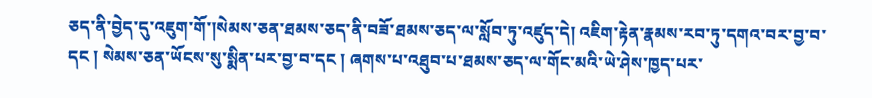ཅད་ནི་བྱེད་དུ་འཇུག་གོ་།སེམས་ཅན་ཐམས་ཅད་ནི་བཟོ་ཐམས་ཅད་ལ་སློབ་ཏུ་འཛུད་དེ། འཇིག་རྟེན་རྣམས་རབ་ཏུ་དགའ་བར་བྱ་བ་དང ། སེམས་ཅན་ཡོངས་སུ་སྨིན་པར་བྱ་བ་དང ། ཞགས་པ་འཐུབ་པ་ཐམས་ཅད་ལ་གོང་མའི་ཡེ་ཤེས་ཁྱད་པར་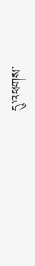དུ་འཕགས་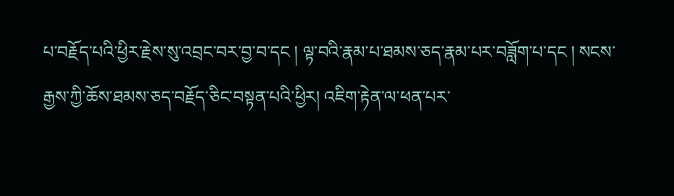པ་བརྗོད་པའི་ཕྱིར་རྗེས་སུ་འབྲང་བར་བྱ་བ་དང ། ལྟ་བའི་རྣམ་པ་ཐམས་ཅད་རྣམ་པར་བཟློག་པ་དང ། སངས་རྒྱས་ཀྱི་ཆོས་ཐམས་ཅད་བརྗོད་ཅིང་བསྟན་པའི་ཕྱིར། འཇིག་རྟེན་ལ་ཕན་པར་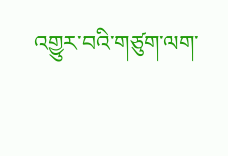འགྱུར་བའི་གཙུག་ལག་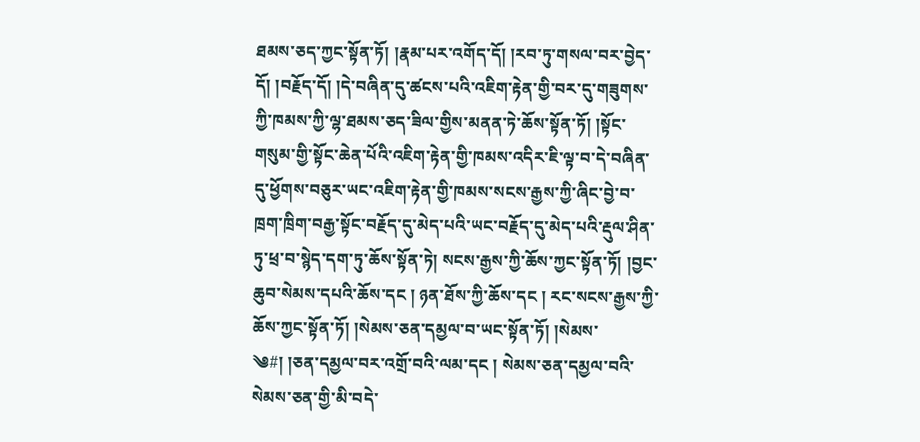ཐམས་ཅད་ཀྱང་སྟོན་ཏོ། །རྣམ་པར་འགོད་དོ། །རབ་ཏུ་གསལ་བར་བྱེད་དོ། །བརྗོད་དོ། །དེ་བཞིན་དུ་ཚངས་པའི་འཇིག་རྟེན་གྱི་བར་དུ་གཟུགས་ཀྱི་ཁམས་ཀྱི་ལྷ་ཐམས་ཅད་ཟིལ་གྱིས་མནན་ཏེ་ཆོས་སྟོན་ཏོ། །སྟོང་གསུམ་གྱི་སྟོང་ཆེན་པོའི་འཇིག་རྟེན་གྱི་ཁམས་འདིར་ཇི་ལྟ་བ་དེ་བཞིན་དུ་ཕྱོགས་བཅུར་ཡང་འཇིག་རྟེན་གྱི་ཁམས་སངས་རྒྱས་ཀྱི་ཞིང་བྱེ་བ་ཁྲག་ཁྲིག་བརྒྱ་སྟོང་བརྗོད་དུ་མེད་པའི་ཡང་བརྗོད་དུ་མེད་པའི་རྡུལ་ཤིན་ཏུ་ཕྲ་བ་སྙེད་དག་ཏུ་ཆོས་སྟོན་ཏེ། སངས་རྒྱས་ཀྱི་ཆོས་ཀྱང་སྟོན་ཏོ། །བྱང་ཆུབ་སེམས་དཔའི་ཆོས་དང ། ཉན་ཐོས་ཀྱི་ཆོས་དང ། རང་སངས་རྒྱས་ཀྱི་ཆོས་ཀྱང་སྟོན་ཏོ། །སེམས་ཅན་དམྱལ་བ་ཡང་སྟོན་ཏོ། །སེམས་
༄#། །ཅན་དམྱལ་བར་འགྲོ་བའི་ལམ་དང ། སེམས་ཅན་དམྱལ་བའི་སེམས་ཅན་གྱི་མི་བདེ་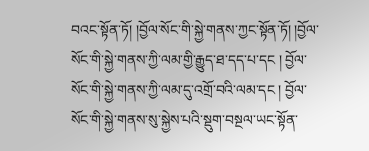བའང་སྟོན་ཏོ། །བྱོལ་སོང་གི་སྐྱེ་གནས་ཀྱང་སྟོན་ཏོ། །བྱོལ་སོང་གི་སྐྱེ་གནས་ཀྱི་ལམ་གྱི་རྒྱུད་ཐ་དད་པ་དང ། བྱོལ་སོང་གི་སྐྱེ་གནས་ཀྱི་ལམ་དུ་འགྲོ་བའི་ལམ་དང ། བྱོལ་སོང་གི་སྐྱེ་གནས་སུ་སྐྱེས་པའི་སྡུག་བསྔལ་ཡང་སྟོན་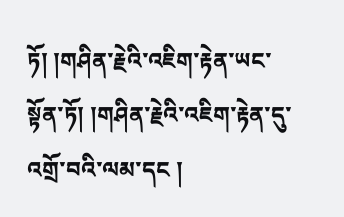ཏོ། །གཤིན་རྗེའི་འཇིག་རྟེན་ཡང་སྟོན་ཏོ། །གཤིན་རྗེའི་འཇིག་རྟེན་དུ་འགྲོ་བའི་ལམ་དང །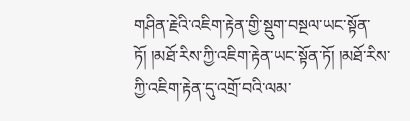གཤིན་རྗེའི་འཇིག་རྟེན་གྱི་སྡུག་བསྔལ་ཡང་སྟོན་ཏོ། །མཐོ་རིས་ཀྱི་འཇིག་རྟེན་ཡང་སྟོན་ཏོ། །མཐོ་རིས་ཀྱི་འཇིག་རྟེན་དུ་འགྲོ་བའི་ལམ་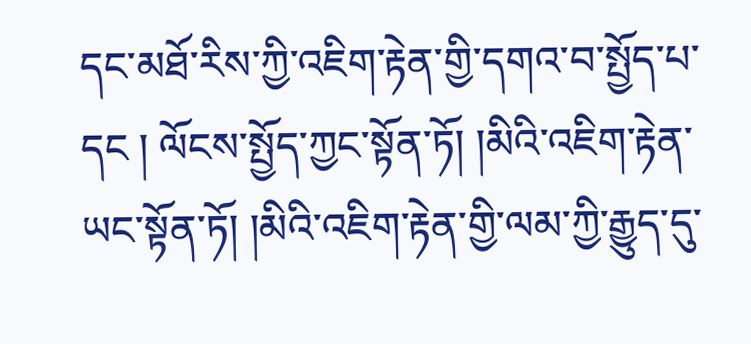དང་མཐོ་རིས་ཀྱི་འཇིག་རྟེན་གྱི་དགའ་བ་སྤྱོད་པ་དང ། ལོངས་སྤྱོད་ཀྱང་སྟོན་ཏོ། །མིའི་འཇིག་རྟེན་ཡང་སྟོན་ཏོ། །མིའི་འཇིག་རྟེན་གྱི་ལམ་ཀྱི་རྒྱུད་དུ་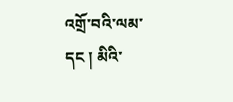འགྲོ་བའི་ལམ་དང ། མིའི་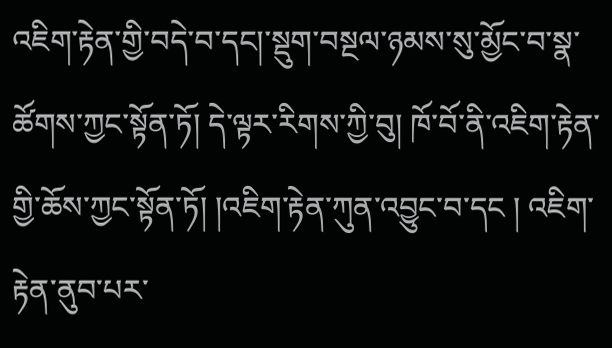འཇིག་རྟེན་གྱི་བདེ་བ་དང།་སྡུག་བསྔལ་ཉམས་སུ་མྱོང་བ་སྣ་ཚོགས་ཀྱང་སྟོན་ཏོ། དེ་ལྟར་རིགས་ཀྱི་བུ། ཁོ་བོ་ནི་འཇིག་རྟེན་གྱི་ཆོས་ཀྱང་སྟོན་ཏོ། །འཇིག་རྟེན་ཀུན་འབྱུང་བ་དང ། འཇིག་རྟེན་ནུབ་པར་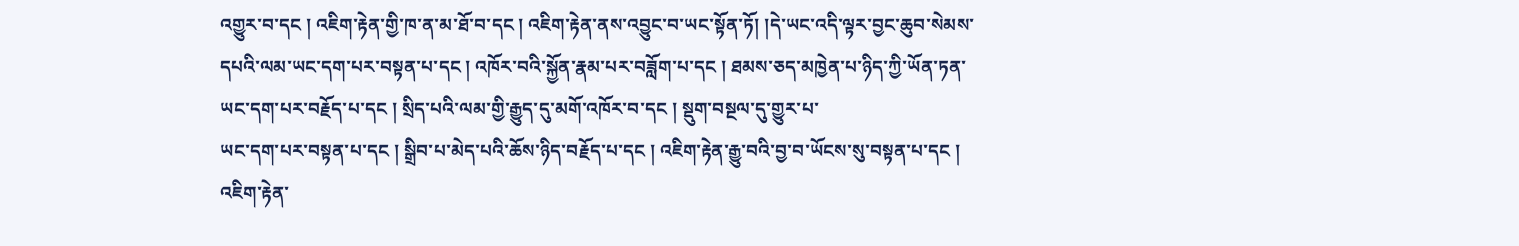འགྱུར་བ་དང ། འཇིག་རྟེན་གྱི་ཁ་ན་མ་ཐོ་བ་དང ། འཇིག་རྟེན་ནས་འབྱུང་བ་ཡང་སྟོན་ཏོ། །དེ་ཡང་འདི་ལྟར་བྱང་ཆུབ་སེམས་དཔའི་ལམ་ཡང་དག་པར་བསྟན་པ་དང ། འཁོར་བའི་སྐྱོན་རྣམ་པར་བཟློག་པ་དང ། ཐམས་ཅད་མཁྱེན་པ་ཉིད་ཀྱི་ཡོན་ཏན་ཡང་དག་པར་བརྗོད་པ་དང ། སྲིད་པའི་ལམ་གྱི་རྒྱུད་དུ་མགོ་འཁོར་བ་དང ། སྡུག་བསྔལ་དུ་གྱུར་པ་
ཡང་དག་པར་བསྟན་པ་དང ། སྒྲིབ་པ་མེད་པའི་ཆོས་ཉིད་བརྗོད་པ་དང ། འཇིག་རྟེན་རྒྱུ་བའི་བྱ་བ་ཡོངས་སུ་བསྟན་པ་དང ། འཇིག་རྟེན་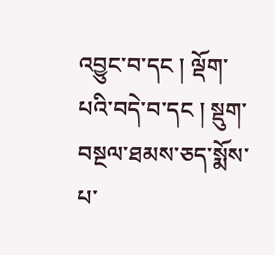འབྱུང་བ་དང ། ལྡོག་པའི་བདེ་བ་དང ། སྡུག་བསྔལ་ཐམས་ཅད་སྨོས་པ་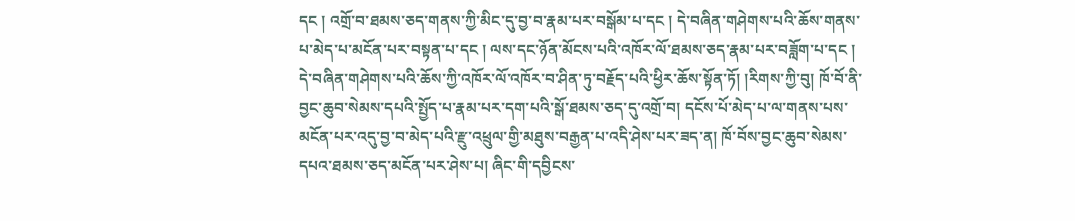དང ། འགྲོ་བ་ཐམས་ཅད་གནས་ཀྱི་མིང་དུ་བྱ་བ་རྣམ་པར་བསྒོམ་པ་དང ། དེ་བཞིན་གཤེགས་པའི་ཆོས་གནས་པ་མེད་པ་མངོན་པར་བསྟན་པ་དང ། ལས་དང་ཉོན་མོངས་པའི་འཁོར་ལོ་ཐམས་ཅད་རྣམ་པར་བཟློག་པ་དང ། དེ་བཞིན་གཤེགས་པའི་ཆོས་ཀྱི་འཁོར་ལོ་འཁོར་བ་ཤིན་ཏུ་བརྗོད་པའི་ཕྱིར་ཆོས་སྟོན་ཏོ། །རིགས་ཀྱི་བུ། ཁོ་བོ་ནི་བྱང་ཆུབ་སེམས་དཔའི་སྤྱོད་པ་རྣམ་པར་དག་པའི་སྒོ་ཐམས་ཅད་དུ་འགྲོ་བ། དངོས་པོ་མེད་པ་ལ་གནས་པས་མངོན་པར་འདུ་བྱ་བ་མེད་པའི་རྫུ་འཕྲུལ་གྱི་མཐུས་བརྒྱན་པ་འདི་ཤེས་པར་ཟད་ན། ཁོ་བོས་བྱང་ཆུབ་སེམས་དཔའ་ཐམས་ཅད་མངོན་པར་ཤེས་པ། ཞིང་གི་དབྱིངས་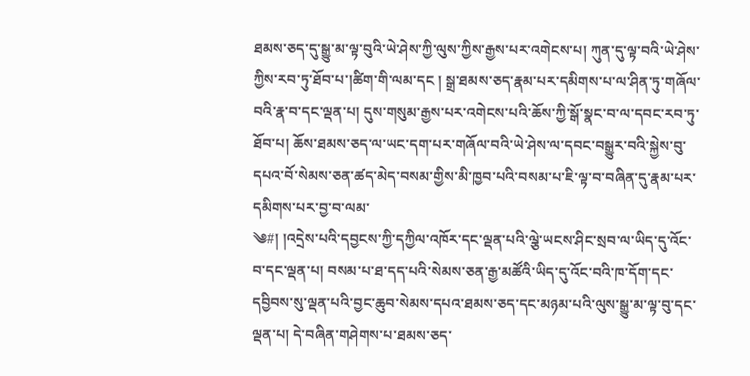ཐམས་ཅད་དུ་སྒྱུ་མ་ལྟ་བུའི་ཡེ་ཤེས་ཀྱི་ལུས་ཀྱིས་རྒྱས་པར་འགེངས་པ། ཀུན་དུ་ལྟ་བའི་ཡེ་ཤེས་ཀྱིས་རབ་ཏུ་ཐོབ་པ་།ཚིག་གི་ལམ་དང ། སྒྲ་ཐམས་ཅད་རྣམ་པར་དམིགས་པ་ལ་ཤིན་ཏུ་གཞོལ་བའི་རྣ་བ་དང་ལྡན་པ། དུས་གསུམ་རྒྱས་པར་འགེངས་པའི་ཆོས་ཀྱི་སྒོ་སྣང་བ་ལ་དབང་རབ་ཏུ་ཐོབ་པ། ཆོས་ཐམས་ཅད་ལ་ཡང་དག་པར་གཞོལ་བའི་ཡེ་ཤེས་ལ་དབང་བསྒྱུར་བའི་སྐྱེས་བུ་དཔའ་བོ་སེམས་ཅན་ཚད་མེད་བསམ་གྱིས་མི་ཁྱབ་པའི་བསམ་པ་ཇི་ལྟ་བ་བཞིན་དུ་རྣམ་པར་དམིགས་པར་བྱ་བ་ལམ་
༄#། །འདྲེས་པའི་དབྱངས་ཀྱི་དཀྱིལ་འཁོར་དང་ལྡན་པའི་ལྕེ་ཡངས་ཤིང་སྲབ་ལ་ཡིད་དུ་འོང་བ་དང་ལྡན་པ། བསམ་པ་ཐ་དད་པའི་སེམས་ཅན་རྒྱ་མཚོའི་ཡིད་དུ་འོང་བའི་ཁ་དོག་དང་དབྱིབས་སུ་ལྡན་པའི་བྱང་ཆུབ་སེམས་དཔའ་ཐམས་ཅད་དང་མཉམ་པའི་ལུས་སྒྱུ་མ་ལྟ་བུ་དང་ལྡན་པ། དེ་བཞིན་གཤེགས་པ་ཐམས་ཅད་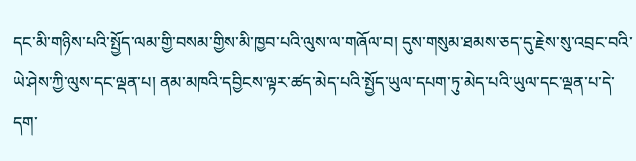དང་མི་གཉིས་པའི་སྤྱོད་ལམ་གྱི་བསམ་གྱིས་མི་ཁྱབ་པའི་ལུས་ལ་གཞོལ་བ། དུས་གསུམ་ཐམས་ཅད་དུ་རྗེས་སུ་འབྲང་བའི་ཡེ་ཤེས་ཀྱི་ལུས་དང་ལྡན་པ། ནམ་མཁའི་དབྱིངས་ལྟར་ཚད་མེད་པའི་སྤྱོད་ཡུལ་དཔག་ཏུ་མེད་པའི་ཡུལ་དང་ལྡན་པ་དེ་དག་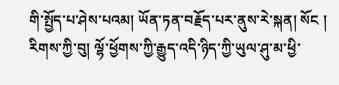གི་སྤྱོད་པ་ཤེས་པའམ། ཡོན་ཏན་བརྗོད་པར་ནུས་རེ་སྐན། སོང ། རིགས་ཀྱི་བུ། ལྷོ་ཕྱོགས་ཀྱི་རྒྱུད་འདི་ཉིད་ཀྱི་ཡུལ་ཤུ་མ་ཕྱི་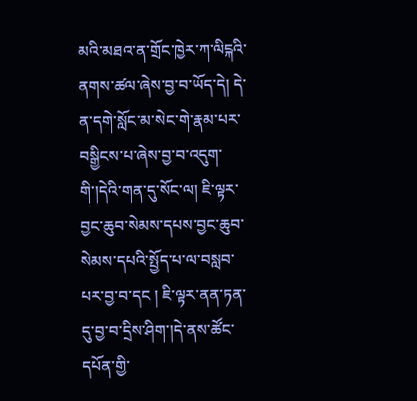མའི་མཐའ་ན་གྲོང་ཁྱེར་ཀ་ལིངྐའི་ནགས་ཚལ་ཞེས་བྱ་བ་ཡོད་དེ། དེ་ན་དགེ་སློང་མ་སེང་གེ་རྣམ་པར་བསྒྱིངས་པ་ཞེས་བྱ་བ་འདུག་གི་།དེའི་གན་དུ་སོང་ལ། ཇི་ལྟར་བྱང་ཆུབ་སེམས་དཔས་བྱང་ཆུབ་སེམས་དཔའི་སྤྱོད་པ་ལ་བསླབ་པར་བྱ་བ་དང ། ཇི་ལྟར་ནན་ཏན་དུ་བྱ་བ་དྲིས་ཤིག་།དེ་ནས་ཚོང་དཔོན་གྱི་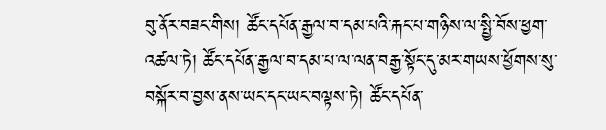བུ་ནོར་བཟང་གིས། ཚོང་དཔོན་རྒྱལ་བ་དམ་པའི་རྐང་པ་གཉིས་ལ་སྤྱི་བོས་ཕྱག་འཚལ་ཏེ། ཚོང་དཔོན་རྒྱལ་བ་དམ་པ་ལ་ལན་བརྒྱ་སྟོང་དུ་མར་གཡས་ཕྱོགས་སུ་བསྐོར་བ་བྱས་ནས་ཡང་དང་ཡང་བལྟས་ཏེ། ཚོང་དཔོན་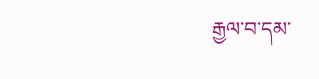རྒྱལ་བ་དམ་